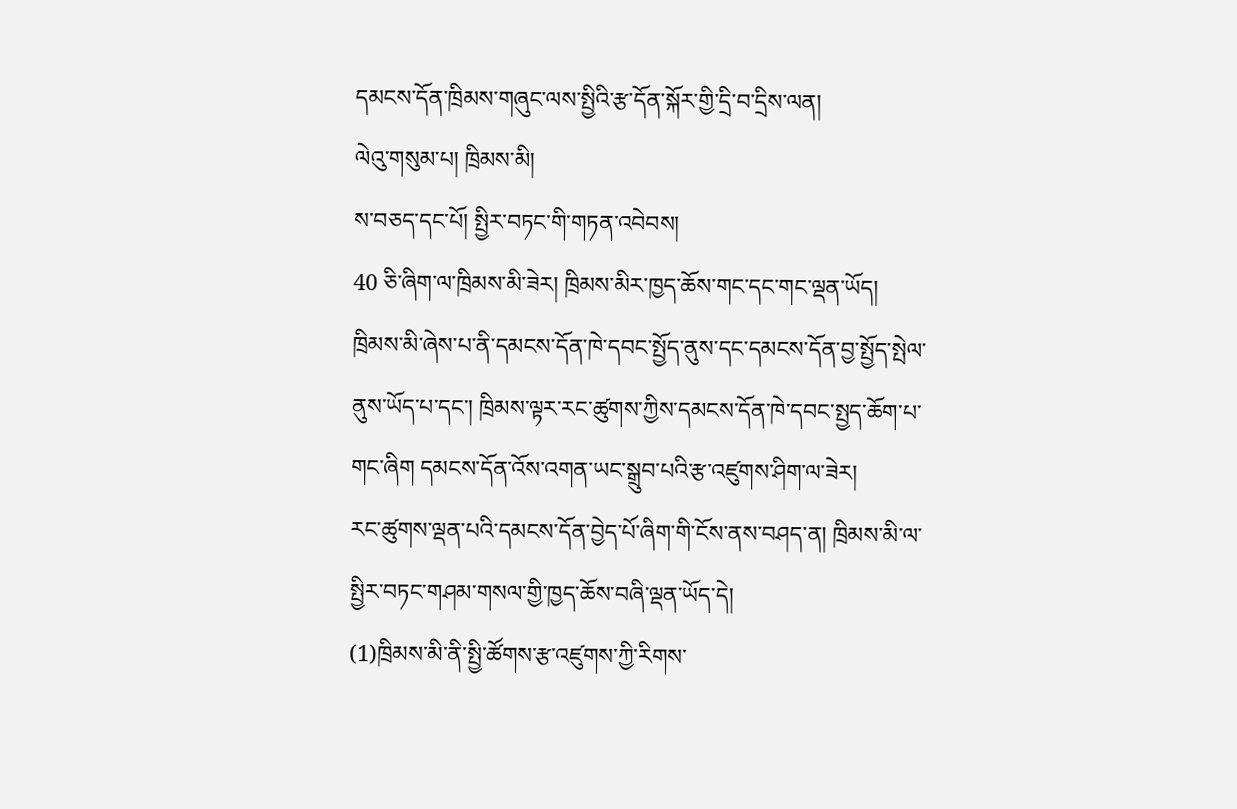དམངས་དོན་ཁྲིམས་གཞུང་ལས་སྤྱིའི་རྩ་དོན་སྐོར་གྱི་དྲི་བ་དྲིས་ལན།
ལེའུ་གསུམ་པ། ཁྲིམས་མི།
ས་བཅད་དང་པོ། སྤྱིར་བཏང་གི་གཏན་འབེབས།
40 ཅི་ཞིག་ལ་ཁྲིམས་མི་ཟེར། ཁྲིམས་མིར་ཁྱད་ཆོས་གང་དང་གང་ལྡན་ཡོད།
ཁྲིམས་མི་ཞེས་པ་ནི་དམངས་དོན་ཁེ་དབང་སྤྱོད་ནུས་དང་དམངས་དོན་བྱ་སྤྱོད་སྤེལ་ནུས་ཡོད་པ་དང་། ཁྲིམས་ལྟར་རང་ཚུགས་ཀྱིས་དམངས་དོན་ཁེ་དབང་སྤྱད་ཆོག་པ་གང་ཞིག དམངས་དོན་འོས་འགན་ཡང་སྒྲུབ་པའི་རྩ་འཛུགས་ཤིག་ལ་ཟེར།
རང་ཚུགས་ལྡན་པའི་དམངས་དོན་བྱེད་པོ་ཞིག་གི་ངོས་ནས་བཤད་ན། ཁྲིམས་མི་ལ་སྤྱིར་བཏང་གཤམ་གསལ་གྱི་ཁྱད་ཆོས་བཞི་ལྡན་ཡོད་དེ།
(1)ཁྲིམས་མི་ནི་སྤྱི་ཚོགས་རྩ་འཛུགས་ཀྱི་རིགས་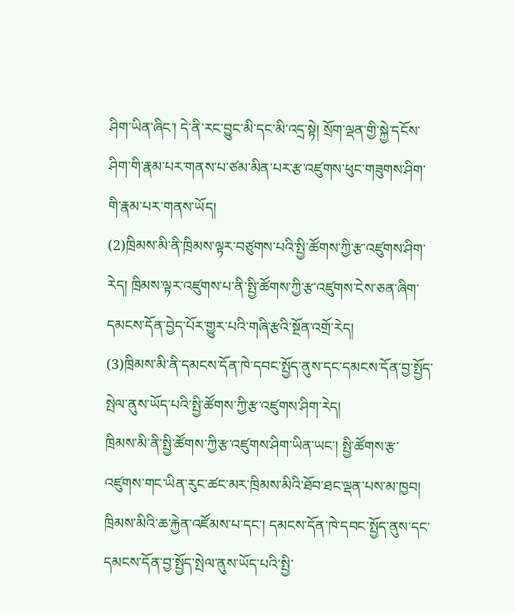ཤིག་ཡིན་ཞིང་། དེ་ནི་རང་བྱུང་མི་དང་མི་འདྲ་སྟེ། སྲོག་ལྡན་གྱི་སྐྱེ་དངོས་ཤིག་གི་རྣམ་པར་གནས་པ་ཙམ་མིན་པར་རྩ་འཛུགས་ཕུང་གཟུགས་ཤིག་གི་རྣམ་པར་གནས་ཡོད།
(2)ཁྲིམས་མི་ནི་ཁྲིམས་ལྟར་བཙུགས་པའི་སྤྱི་ཚོགས་ཀྱི་རྩ་འཛུགས་ཤིག་རེད། ཁྲིམས་ལྟར་འཛུགས་པ་ནི་སྤྱི་ཚོགས་ཀྱི་རྩ་འཛུགས་ངེས་ཅན་ཞིག་དམངས་དོན་བྱེད་པོར་གྱུར་པའི་གཞི་རྩའི་སྔོན་འགྲོ་རེད།
(3)ཁྲིམས་མི་ནི་དམངས་དོན་ཁེ་དབང་སྤྱོད་ནུས་དང་དམངས་དོན་བྱ་སྤྱོད་སྤེལ་ནུས་ཡོད་པའི་སྤྱི་ཚོགས་ཀྱི་རྩ་འཛུགས་ཤིག་རེད།
ཁྲིམས་མི་ནི་སྤྱི་ཚོགས་ཀྱི་རྩ་འཛུགས་ཤིག་ཡིན་ཡང་། སྤྱི་ཚོགས་རྩ་འཛུགས་གང་ཡིན་རུང་ཚང་མར་ཁྲིམས་མིའི་ཐོབ་ཐང་ལྡན་པས་མ་ཁྱབ། ཁྲིམས་མིའི་ཆ་རྐྱེན་འཛོམས་པ་དང་། དམངས་དོན་ཁེ་དབང་སྤྱོད་ནུས་དང་དམངས་དོན་བྱ་སྤྱོད་སྤེལ་ནུས་ཡོད་པའི་སྤྱི་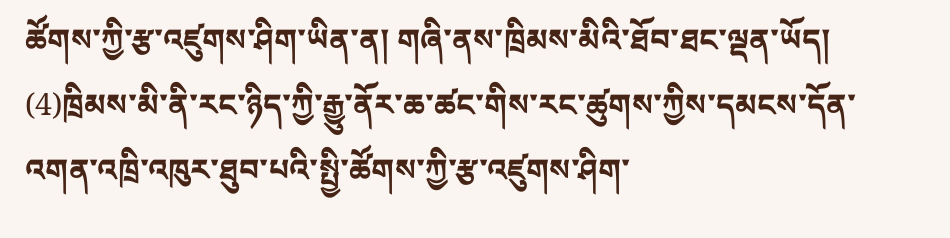ཚོགས་ཀྱི་རྩ་འཛུགས་ཤིག་ཡིན་ན། གཞི་ནས་ཁྲིམས་མིའི་ཐོབ་ཐང་ལྡན་ཡོད།
(4)ཁྲིམས་མི་ནི་རང་ཉིད་ཀྱི་རྒྱུ་ནོར་ཆ་ཚང་གིས་རང་ཚུགས་ཀྱིས་དམངས་དོན་འགན་འཁྲི་འཁུར་ཐུབ་པའི་སྤྱི་ཚོགས་ཀྱི་རྩ་འཛུགས་ཤིག་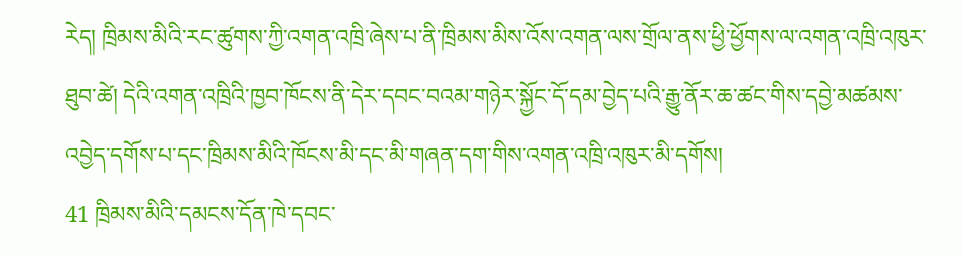རེད། ཁྲིམས་མིའི་རང་ཚུགས་ཀྱི་འགན་འཁྲི་ཞེས་པ་ནི་ཁྲིམས་མིས་འོས་འགན་ལས་གྲོལ་ནས་ཕྱི་ཕྱོགས་ལ་འགན་འཁྲི་འཁུར་ཐུབ་ཚེ། དེའི་འགན་འཁྲིའི་ཁྱབ་ཁོངས་ནི་དེར་དབང་བའམ་གཉེར་སྐྱོང་དོ་དམ་བྱེད་པའི་རྒྱུ་ནོར་ཆ་ཚང་གིས་དབྱེ་མཚམས་འབྱེད་དགོས་པ་དང་ཁྲིམས་མིའི་ཁོངས་མི་དང་མི་གཞན་དག་གིས་འགན་འཁྲི་འཁུར་མི་དགོས།
41 ཁྲིམས་མིའི་དམངས་དོན་ཁེ་དབང་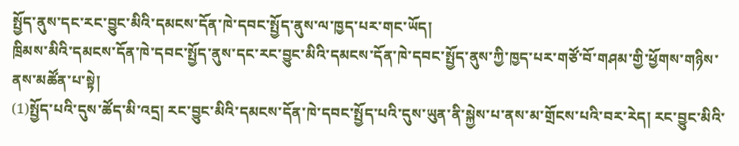སྤྱོད་ནུས་དང་རང་བྱུང་མིའི་དམངས་དོན་ཁེ་དབང་སྤྱོད་ནུས་ལ་ཁྱད་པར་གང་ཡོད།
ཁྲིམས་མིའི་དམངས་དོན་ཁེ་དབང་སྤྱོད་ནུས་དང་རང་བྱུང་མིའི་དམངས་དོན་ཁེ་དབང་སྤྱོད་ནུས་ཀྱི་ཁྱད་པར་གཙོ་བོ་གཤམ་གྱི་ཕྱོགས་གཉིས་ནས་མཚོན་པ་སྟེ།
(1)སྤྱོད་པའི་དུས་ཚོད་མི་འདྲ། རང་བྱུང་མིའི་དམངས་དོན་ཁེ་དབང་སྤྱོད་པའི་དུས་ཡུན་ནི་སྐྱེས་པ་ནས་མ་གྲོངས་པའི་བར་རེད། རང་བྱུང་མིའི་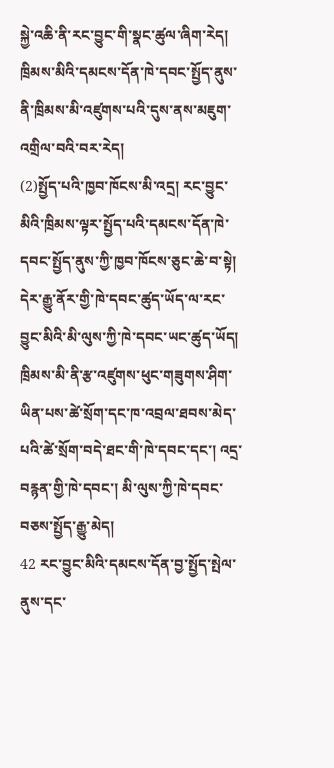སྐྱེ་འཆི་ནི་རང་བྱུང་གི་སྣང་ཚུལ་ཞིག་རེད། ཁྲིམས་མིའི་དམངས་དོན་ཁེ་དབང་སྤྱོད་ནུས་ནི་ཁྲིམས་མི་འཛུགས་པའི་དུས་ནས་མཇུག་འགྲིལ་བའི་བར་རེད།
(2)སྤྱོད་པའི་ཁྱབ་ཁོངས་མི་འདྲ། རང་བྱུང་མིའི་ཁྲིམས་ལྟར་སྤྱོད་པའི་དམངས་དོན་ཁེ་དབང་སྤྱོད་ནུས་ཀྱི་ཁྱབ་ཁོངས་ཅུང་ཆེ་བ་སྟེ། དེར་རྒྱུ་ནོར་གྱི་ཁེ་དབང་ཚུད་ཡོད་ལ་རང་བྱུང་མིའི་མི་ལུས་ཀྱི་ཁེ་དབང་ཡང་ཚུད་ཡོད། ཁྲིམས་མི་ནི་རྩ་འཛུགས་ཕུང་གཟུགས་ཤིག་ཡིན་པས་ཚེ་སྲོག་དང་ཁ་འབྲལ་ཐབས་མེད་པའི་ཚེ་སྲོག་བདེ་ཐང་གི་ཁེ་དབང་དང་། འདྲ་བརྙན་གྱི་ཁེ་དབང་། མི་ལུས་ཀྱི་ཁེ་དབང་བཅས་སྤྱོད་རྒྱུ་མེད།
42 རང་བྱུང་མིའི་དམངས་དོན་བྱ་སྤྱོད་སྤེལ་ནུས་དང་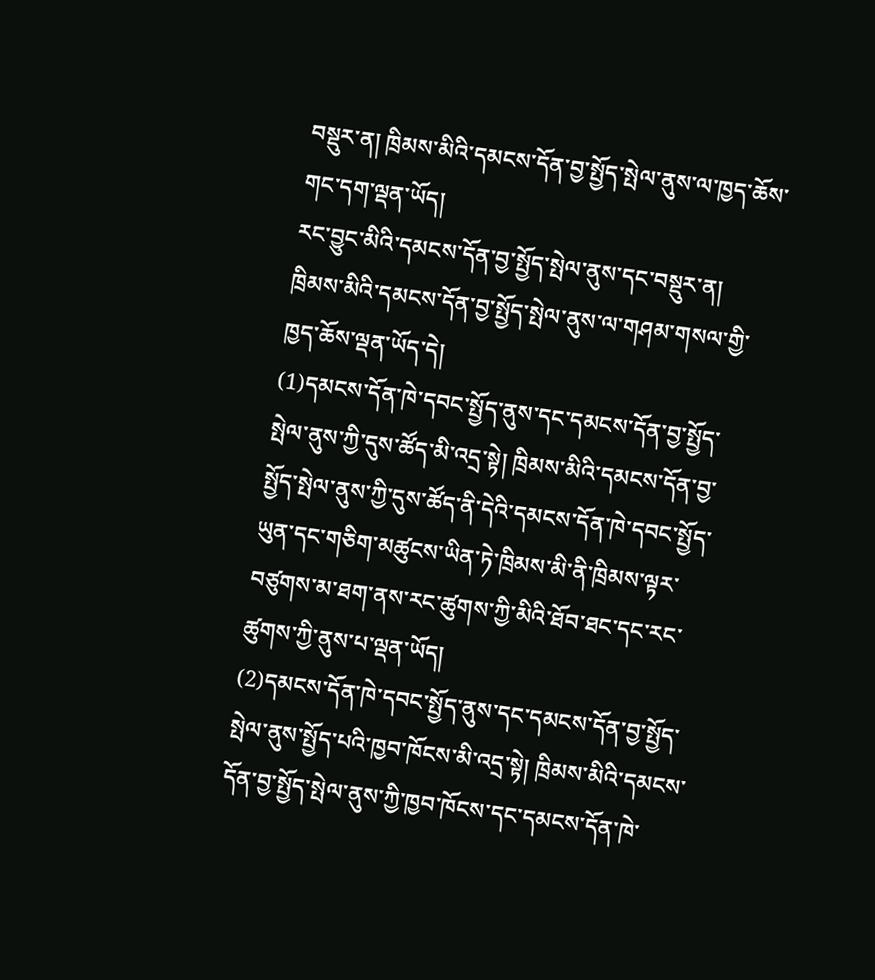བསྡུར་ན། ཁྲིམས་མིའི་དམངས་དོན་བྱ་སྤྱོད་སྤེལ་ནུས་ལ་ཁྱད་ཆོས་གང་དག་ལྡན་ཡོད།
རང་བྱུང་མིའི་དམངས་དོན་བྱ་སྤྱོད་སྤེལ་ནུས་དང་བསྡུར་ན། ཁྲིམས་མིའི་དམངས་དོན་བྱ་སྤྱོད་སྤེལ་ནུས་ལ་གཤམ་གསལ་གྱི་ཁྱད་ཆོས་ལྡན་ཡོད་དེ།
(1)དམངས་དོན་ཁེ་དབང་སྤྱོད་ནུས་དང་དམངས་དོན་བྱ་སྤྱོད་སྤེལ་ནུས་ཀྱི་དུས་ཚོད་མི་འདྲ་སྟེ། ཁྲིམས་མིའི་དམངས་དོན་བྱ་སྤྱོད་སྤེལ་ནུས་ཀྱི་དུས་ཚོད་ནི་དེའི་དམངས་དོན་ཁེ་དབང་སྤྱོད་ཡུན་དང་གཅིག་མཚུངས་ཡིན་ཏེ་ཁྲིམས་མི་ནི་ཁྲིམས་ལྟར་བཙུགས་མ་ཐག་ནས་རང་ཚུགས་ཀྱི་མིའི་ཐོབ་ཐང་དང་རང་ཚུགས་ཀྱི་ནུས་པ་ལྡན་ཡོད།
(2)དམངས་དོན་ཁེ་དབང་སྤྱོད་ནུས་དང་དམངས་དོན་བྱ་སྤྱོད་སྤེལ་ནུས་སྤྱོད་པའི་ཁྱབ་ཁོངས་མི་འདྲ་སྟེ། ཁྲིམས་མིའི་དམངས་དོན་བྱ་སྤྱོད་སྤེལ་ནུས་ཀྱི་ཁྱབ་ཁོངས་དང་དམངས་དོན་ཁེ་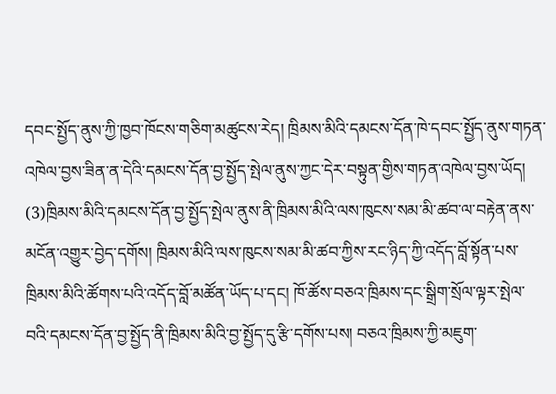དབང་སྤྱོད་ནུས་ཀྱི་ཁྱབ་ཁོངས་གཅིག་མཚུངས་རེད། ཁྲིམས་མིའི་དམངས་དོན་ཁེ་དབང་སྤྱོད་ནུས་གཏན་འཁེལ་བྱས་ཟིན་ན་དེའི་དམངས་དོན་བྱ་སྤྱོད་སྤེལ་ནུས་ཀྱང་དེར་བསྟུན་གྱིས་གཏན་འཁེལ་བྱས་ཡོད།
(3)ཁྲིམས་མིའི་དམངས་དོན་བྱ་སྤྱོད་སྤེལ་ནུས་ནི་ཁྲིམས་མིའི་ལས་ཁུངས་སམ་མི་ཚབ་ལ་བརྟེན་ནས་མངོན་འགྱུར་བྱེད་དགོས། ཁྲིམས་མིའི་ལས་ཁུངས་སམ་མི་ཚབ་ཀྱིས་རང་ཉིད་ཀྱི་འདོད་བློ་སྟོན་པས་ཁྲིམས་མིའི་ཚོགས་པའི་འདོད་བློ་མཚོན་ཡོད་པ་དང། ཁོ་ཚོས་བཅའ་ཁྲིམས་དང་སྒྲིག་སྲོལ་ལྟར་སྤེལ་བའི་དམངས་དོན་བྱ་སྤྱོད་ནི་ཁྲིམས་མིའི་བྱ་སྤྱོད་དུ་རྩི་དགོས་པས། བཅའ་ཁྲིམས་ཀྱི་མཇུག་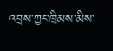འབྲས་ཀྱང་ཁྲིམས་མིས་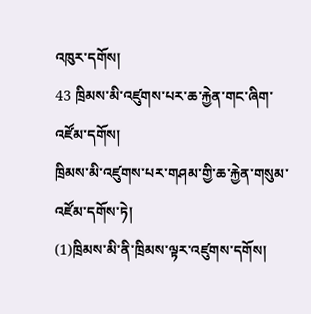འཁུར་དགོས།
43 ཁྲིམས་མི་འཛུགས་པར་ཆ་རྐྱེན་གང་ཞིག་འཛོམ་དགོས།
ཁྲིམས་མི་འཛུགས་པར་གཤམ་གྱི་ཆ་རྐྱེན་གསུམ་འཛོམ་དགོས་ཏེ།
(1)ཁྲིམས་མི་ནི་ཁྲིམས་ལྟར་འཛུགས་དགོས།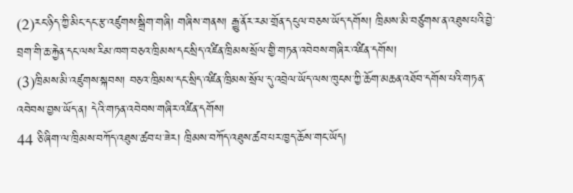(2)རང་ཉིད་ཀྱི་མིང་དང་རྩ་འཛུགས་སྒྲིག་གཞི། གཞིས་གནས། རྒྱུ་ནོར་རམ་གྲོན་དངུལ་བཅས་ཡོད་དགོས། ཁྲིམས་མི་བཙུགས་ན་འཐུས་པའི་བྱེ་བྲག་གི་ཆ་རྐྱེན་དང་ལས་རིམ་ཁག་བཅའ་ཁྲིམས་དང་སྲིད་འཛིན་ཁྲིམས་སྲོལ་གྱི་གཏན་འབེབས་གཞིར་འཛིན་དགོས།
(3)ཁྲིམས་མི་འཛུགས་སྐབས། བཅའ་ཁྲིམས་དང་སྲིད་འཛིན་ཁྲིམས་སྲོལ་དུ་འབྲེལ་ཡོད་ལས་ཁུངས་ཀྱི་ཆོག་མཆན་འཐོབ་དགོས་པའི་གཏན་འབེབས་བྱས་ཡོད་ན། དེའི་གཏན་འབེབས་གཞིར་འཛིན་དགོས།
44 ཅི་ཞིག་ལ་ཁྲིམས་བཀོད་འཐུས་ཚབ་པ་ཟེར། ཁྲིམས་བཀོད་འཐུས་ཚབ་པར་ཁྱད་ཆོས་གང་ཡོད།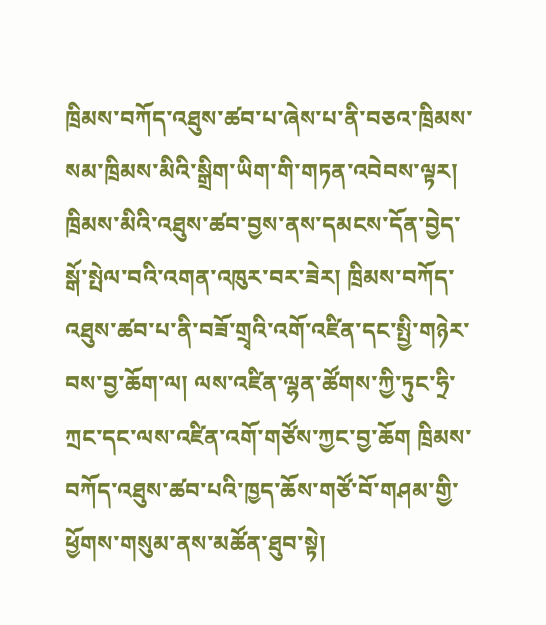ཁྲིམས་བཀོད་འཐུས་ཚབ་པ་ཞེས་པ་ནི་བཅའ་ཁྲིམས་སམ་ཁྲིམས་མིའི་སྒྲིག་ཡིག་གི་གཏན་འབེབས་ལྟར། ཁྲིམས་མིའི་འཐུས་ཚབ་བྱས་ནས་དམངས་དོན་བྱེད་སྒོ་སྤེལ་བའི་འགན་འཁུར་བར་ཟེར། ཁྲིམས་བཀོད་འཐུས་ཚབ་པ་ནི་བཟོ་གྲྭའི་འགོ་འཛིན་དང་སྤྱི་གཉེར་བས་བྱ་ཆོག་ལ། ལས་འཛིན་ལྷན་ཚོགས་ཀྱི་ཏུང་ཧྲི་ཀྲང་དང་ལས་འཛིན་འགོ་གཙོས་ཀྱང་བྱ་ཆོག ཁྲིམས་བཀོད་འཐུས་ཚབ་པའི་ཁྱད་ཆོས་གཙོ་བོ་གཤམ་གྱི་ཕྱོགས་གསུམ་ནས་མཚོན་ཐུབ་སྟེ།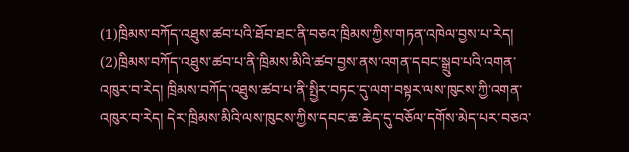(1)ཁྲིམས་བཀོད་འཐུས་ཚབ་པའི་ཐོབ་ཐང་ནི་བཅའ་ཁྲིམས་ཀྱིས་གཏན་འཁེལ་བྱས་པ་རེད།
(2)ཁྲིམས་བཀོད་འཐུས་ཚབ་པ་ནི་ཁྲིམས་མིའི་ཚབ་བྱས་ནས་འགན་དབང་སྒྲུབ་པའི་འགན་འཁུར་བ་རེད། ཁྲིམས་བཀོད་འཐུས་ཚབ་པ་ནི་སྤྱིར་བཏང་དུ་ལག་བསྟར་ལས་ཁུངས་ཀྱི་འགན་འཁུར་བ་རེད། དེར་ཁྲིམས་མིའི་ལས་ཁུངས་ཀྱིས་དབང་ཆ་ཆེད་དུ་བཅོལ་དགོས་མེད་པར་བཅའ་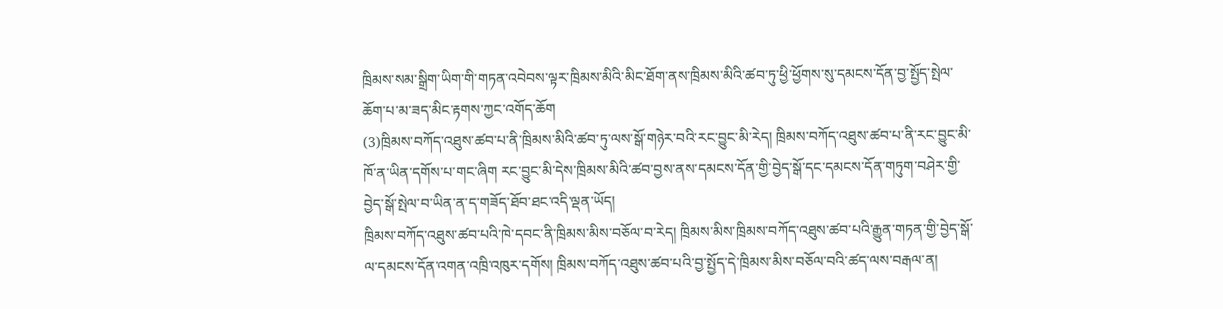ཁྲིམས་སམ་སྒྲིག་ཡིག་གི་གཏན་འབེབས་ལྟར་ཁྲིམས་མིའི་མིང་ཐོག་ནས་ཁྲིམས་མིའི་ཚབ་ཏུ་ཕྱི་ཕྱོགས་སུ་དམངས་དོན་བྱ་སྤྱོད་སྤེལ་ཆོག་པ་མ་ཟད་མིང་རྟགས་ཀྱང་འགོད་ཆོག
(3)ཁྲིམས་བཀོད་འཐུས་ཚབ་པ་ནི་ཁྲིམས་མིའི་ཚབ་ཏུ་ལས་སྒོ་གཉེར་བའི་རང་བྱུང་མི་རེད། ཁྲིམས་བཀོད་འཐུས་ཚབ་པ་ནི་རང་བྱུང་མི་ཁོ་ན་ཡིན་དགོས་པ་གང་ཞིག རང་བྱུང་མི་དེས་ཁྲིམས་མིའི་ཚབ་བྱས་ནས་དམངས་དོན་གྱི་བྱེད་སྒོ་དང་དམངས་དོན་གཏུག་བཤེར་གྱི་བྱེད་སྒོ་སྤེལ་བ་ཡིན་ན་ད་གཟོད་ཐོབ་ཐང་འདི་ལྡན་ཡོད།
ཁྲིམས་བཀོད་འཐུས་ཚབ་པའི་ཁེ་དབང་ནི་ཁྲིམས་མིས་བཅོལ་བ་རེད། ཁྲིམས་མིས་ཁྲིམས་བཀོད་འཐུས་ཚབ་པའི་རྒྱུན་གཏན་གྱི་བྱེད་སྒོ་ལ་དམངས་དོན་འགན་འཁྲི་འཁུར་དགོས། ཁྲིམས་བཀོད་འཐུས་ཚབ་པའི་བྱ་སྤྱོད་དེ་ཁྲིམས་མིས་བཅོལ་བའི་ཚད་ལས་བརྒལ་ན།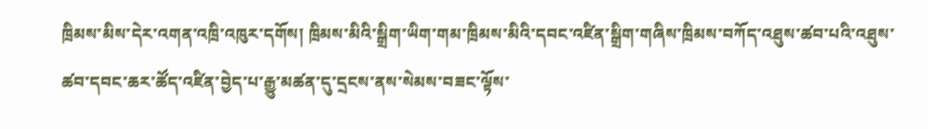ཁྲིམས་མིས་དེར་འགན་འཁྲི་འཁུར་དགོས། ཁྲིམས་མིའི་སྒྲིག་ཡིག་གམ་ཁྲིམས་མིའི་དབང་འཛིན་སྒྲིག་གཞིས་ཁྲིམས་བཀོད་འཐུས་ཚབ་པའི་འཐུས་ཚབ་དབང་ཆར་ཚོད་འཛིན་བྱེད་པ་རྒྱུ་མཚན་དུ་དྲངས་ནས་སེམས་བཟང་ལྟོས་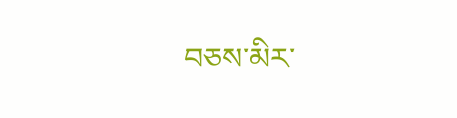བཅས་མིར་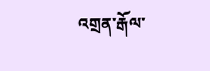འགྲན་རྒོལ་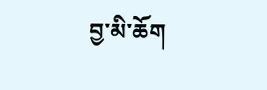བྱ་མི་ཆོག